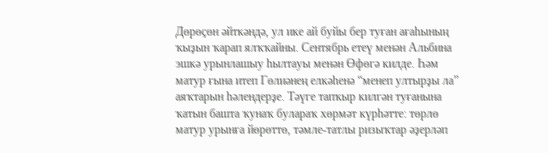Дөрөҫөн әйткәндә, ул ике ай буйы бер туған ағаһының ҡыҙын ҡарап ялҡҡайны. Сентябрь етеү менән Альбина эшкә урынлашыу һылтауы менән Өфөгә килде. Һәм матур ғына итеп Гөлиәнең елкәһенә “менеп ултырҙы ла” аяҡтарын һәлендерҙе. Тәүге тапҡыр килгән туғанына ҡатын башта ҡунаҡ булараҡ хөрмәт күрһәтте: төрлө матур урынға йөрөттө, тәмле-татлы ризыҡтар әҙерләп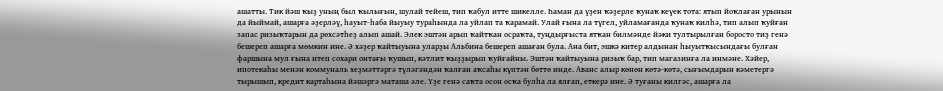ашатты. Тик йәш ҡыҙ уның был ҡылығын, шулай тейеш, тип ҡабул итте шикелле. Һаман да үҙен ҡәҙерле ҡунаҡ кеүек тота: ятып йоҡлаған урынын да йыймай, ашарға әҙерләү, һауыт-һаба йыуыу тураһында ла уйлап та ҡарамай. Улай ғына ла түгел, уйламағанда ҡунаҡ килһә, тип алып ҡуйған запас ризыҡтарын да рөхсәтһеҙ алып ашай. Элек эштән арып ҡайтҡан осраҡта, туңдырғыста ятҡан билмәнде йәки тултырылған боросто тиҙ генә бешереп ашарға мөмкин ине. Ә хәҙер ҡайтыуына уларҙы Альбина бешереп ашаған була. Ана бит, эшкә китер алдынан һыуытҡысындағы булған фаршына мул ғына итеп сохари онтағы ҡушып, кәтлит ҡыҙҙырып ҡуйғайны. Эштән ҡайтыуына ризыҡ бар, тип магазинға ла инмәне. Хәйер, ипотекаһы менән коммуналь хеҙмәттәргә түләгәндән ҡалған аҡсаһы күптән бөттө инде. Аванс алыр көнөн көтә-көтә, сығымдарын кәметергә тырышып, кредит картаһына йәшәргә маташа әле. Үҙе генә саҡта осон осҡа булһа ла ялғап, еткерә ине. Ә туғаны килгәс, ашарға ла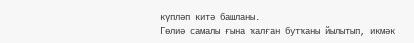күпләп китә башланы.
Гөлиә самалы ғына ҡалған бутҡаны йылытып, икмәк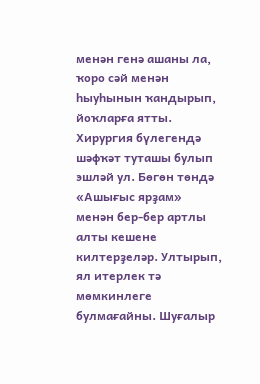менән генә ашаны ла, ҡоро сәй менән һыуһынын ҡандырып, йоҡларға ятты. Хирургия бүлегендә шәфҡәт туташы булып эшләй ул. Бөгөн төндә «Ашығыс ярҙам» менән бер-бер артлы алты кешене килтерҙеләр. Ултырып, ял итерлек тә мөмкинлеге булмағайны. Шуғалыр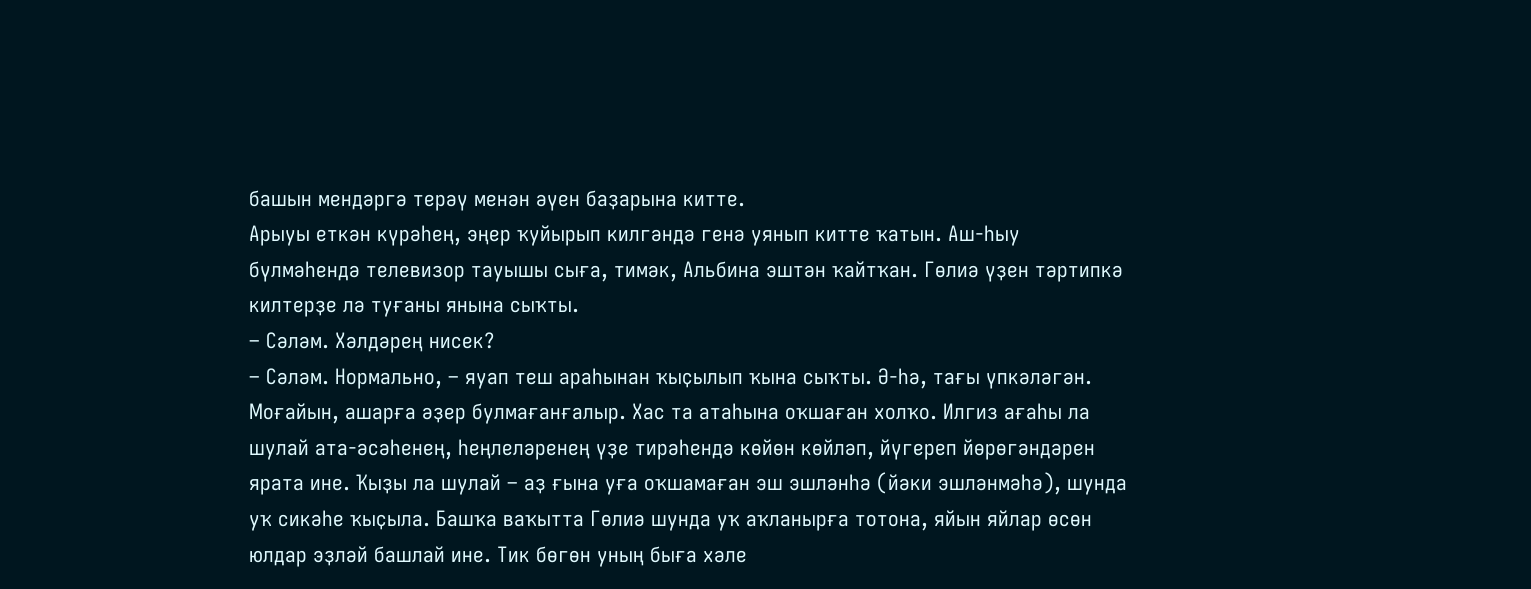башын мендәргә терәү менән әүен баҙарына китте.
Арыуы еткән күрәһең, эңер ҡуйырып килгәндә генә уянып китте ҡатын. Аш-һыу бүлмәһендә телевизор тауышы сыға, тимәк, Альбина эштән ҡайтҡан. Гөлиә үҙен тәртипкә килтерҙе лә туғаны янына сыҡты.
– Сәләм. Хәлдәрең нисек?
– Сәләм. Нормально, – яуап теш араһынан ҡыҫылып ҡына сыҡты. Ә-һә, тағы үпкәләгән. Моғайын, ашарға әҙер булмағанғалыр. Хас та атаһына оҡшаған холҡо. Илгиз ағаһы ла шулай ата-әсәһенең, һеңлеләренең үҙе тирәһендә көйөн көйләп, йүгереп йөрөгәндәрен ярата ине. Ҡыҙы ла шулай – аҙ ғына уға оҡшамаған эш эшләнһә (йәки эшләнмәһә), шунда уҡ сикәһе ҡыҫыла. Башҡа ваҡытта Гөлиә шунда уҡ аҡланырға тотона, яйын яйлар өсөн юлдар эҙләй башлай ине. Тик бөгөн уның быға хәле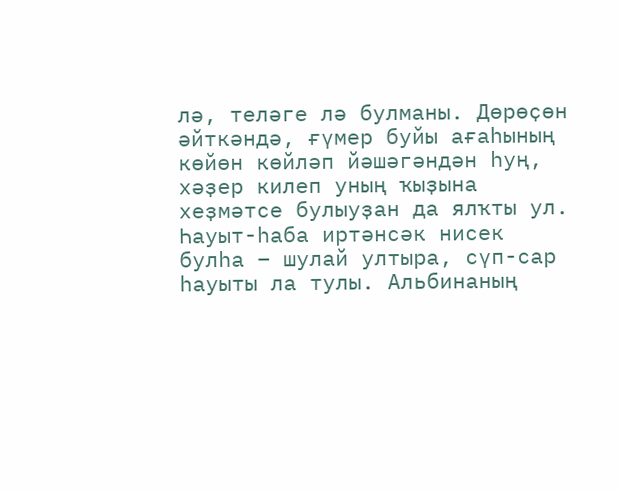лә, теләге лә булманы. Дөрөҫөн әйткәндә, ғүмер буйы ағаһының көйөн көйләп йәшәгәндән һуң, хәҙер килеп уның ҡыҙына хеҙмәтсе булыуҙан да ялҡты ул.
Һауыт-һаба иртәнсәк нисек булһа – шулай ултыра, сүп-сар һауыты ла тулы. Альбинаның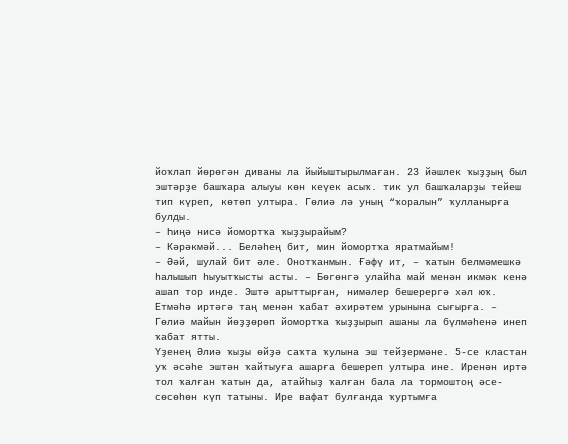йоҡлап йөрөгән диваны ла йыйыштырылмаған. 23 йәшлек ҡыҙҙың был эштәрҙе башҡара алыуы көн кеүек асыҡ. тик ул башҡаларҙы тейеш тип күреп, көтөп ултыра. Гөлиә лә уның “ҡоралын” ҡулланырға булды.
– Һиңә нисә йомортҡа ҡыҙҙырайым?
– Кәрәкмәй... Беләһең бит, мин йомортҡа яратмайым!
– Әәй, шулай бит әле. Онотҡанмын. Ғәфү ит, – ҡатын белмәмешкә һалышып һыуытҡысты асты. – Бөгөнгә улайһа май менән икмәк кенә ашап тор инде. Эштә арыттырған, нимәлер бешерергә хәл юҡ. Етмәһә иртәгә таң менән ҡабат әхирәтем урынына сығырға. – Гөлиә майын йөҙҙөрөп йомортҡа ҡыҙҙырып ашаны ла бүлмәһенә инеп ҡабат ятты.
Үҙенең Әлиә ҡыҙы өйҙә саҡта ҡулына эш тейҙермәне. 5-се кластан уҡ әсәһе эштән ҡайтыуға ашарға бешереп ултыра ине. Иренән иртә тол ҡалған ҡатын да, атайһыҙ ҡалған бала ла тормоштоң әсе-сөсөһөн күп татыны. Ире вафат булғанда ҡуртымға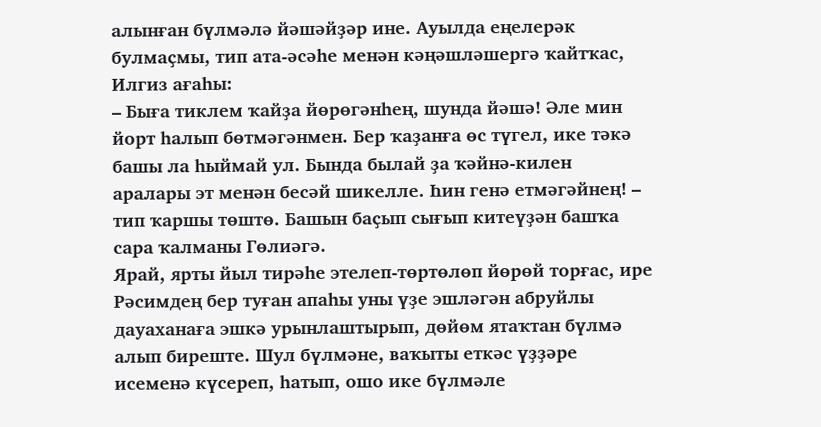алынған бүлмәлә йәшәйҙәр ине. Ауылда еңелерәк булмаҫмы, тип ата-әсәһе менән кәңәшләшергә ҡайтҡас, Илгиз ағаһы:
– Быға тиклем ҡайҙа йөрөгәнһең, шунда йәшә! Әле мин йорт һалып бөтмәгәнмен. Бер ҡаҙанға өс түгел, ике тәкә башы ла һыймай ул. Бында былай ҙа ҡәйнә-килен аралары эт менән бесәй шикелле. Һин генә етмәгәйнең! – тип ҡаршы төштө. Башын баҫып сығып китеүҙән башҡа сара ҡалманы Гөлиәгә.
Ярай, ярты йыл тирәһе этелеп-төртөлөп йөрөй торғас, ире Рәсимдең бер туған апаһы уны үҙе эшләгән абруйлы дауаханаға эшкә урынлаштырып, дөйөм ятаҡтан бүлмә алып биреште. Шул бүлмәне, ваҡыты еткәс үҙҙәре исеменә күсереп, һатып, ошо ике бүлмәле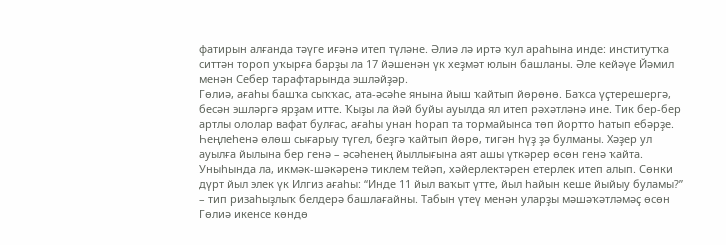фатирын алғанда тәүге иғәнә итеп түләне. Әлиә лә иртә ҡул араһына инде: институтҡа ситтән тороп уҡырға барҙы ла 17 йәшенән үк хеҙмәт юлын башланы. Әле кейәүе Йәмил менән Себер тарафтарында эшләйҙәр.
Гөлиә, ағаһы башҡа сыҡҡас, ата-әсәһе янына йыш ҡайтып йөрөнө. Баҡса үҫтерешергә, бесән эшләргә ярҙам итте. Ҡыҙы ла йәй буйы ауылда ял итеп рәхәтләнә ине. Тик бер-бер артлы ололар вафат булғас, ағаһы унан һорап та тормайынса төп йортто һатып ебәрҙе. Һеңлеһенә өлөш сығарыу түгел, беҙгә ҡайтып йөрө, тигән һүҙ ҙә булманы. Хәҙер ул ауылға йылына бер генә – әсәһенең йыллығына аят ашы үткәрер өсөн генә ҡайта. Уныһында ла, икмәк-шәкәренә тиклем тейәп, хәйерлектәрен етерлек итеп алып. Сөнки дүрт йыл элек үк Илгиз ағаһы: “Инде 11 йыл ваҡыт үтте, йыл һайын кеше йыйыу буламы?” – тип ризаһыҙлыҡ белдерә башлағайны. Табын үтеү менән уларҙы мәшәҡәтләмәҫ өсөн Гөлиә икенсе көндө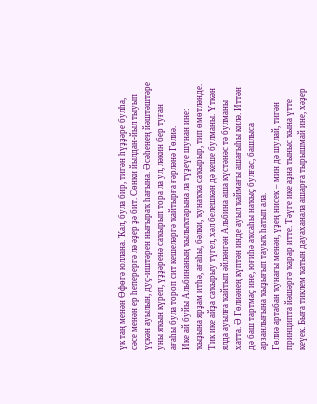үк таң менән Өфөгә юллана. Ҡал, була бир, тигән һүҙҙәре булһа, сәсе менән ер һеперергә лә әҙер ҙә бит. Сөнки йылдан-йыл тыуып үҫкән ауылын, дуҫ-иштәрен нығыраҡ һағына. Әсәһенең йәштәштәре уны яҡын күреп, үҙҙәренә саҡырып тора ла ул, ләкин бер туған ағаһы була тороп сит кешеләргә ҡайтырға ғәрләнә Гөлиә.
Ике ай буйы Альбинаның ҡылыҡтарына ла түҙеүе шунан ине: ҡыҙына ярҙам итһә, ағаһы, бәлки, ҡунаҡҡа саҡырыр, тип өмөтләнде. Тик ике айҙа саҡырыу түгел, хәл белешкән дә кеше булманы. Үткән ялда ауылға ҡайтып әйләнгән Альбина аша күстәнәс тә булманы хатта. Ә Гөлиәнең күптән инде ауыл ҡаймағы ашағыһы килә. Иттән дә баш тартмаҫ ине, юғиһә аҡсаһы наҡыҫ булғас, башлыса арзанлығына ҡыҙығып тауыҡ һатып ала.
Гөлиә артабан ҡунағы менән, үҙең нисек – мин дә шулай, тигән принципта йәшәргә ҡарар итте. Тәүге ике аҙна тыныс ҡына үтте кеүек. Быға тиклем ҡатын дауаханала ашарға тырышмай ине, хәҙер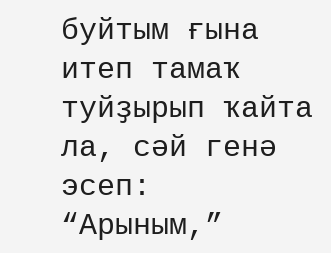буйтым ғына итеп тамаҡ туйҙырып ҡайта ла, сәй генә эсеп: “Арыным,”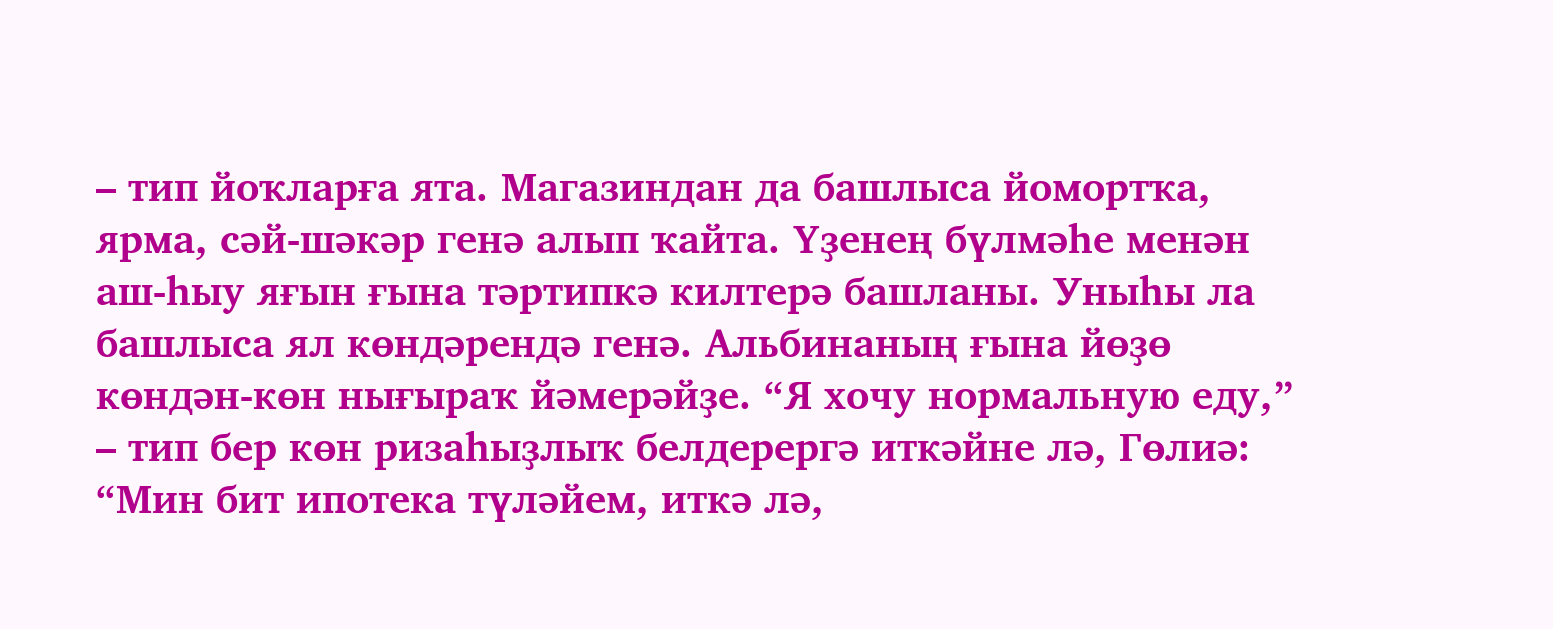– тип йоҡларға ята. Магазиндан да башлыса йомортҡа, ярма, сәй-шәкәр генә алып ҡайта. Үҙенең бүлмәһе менән аш-һыу яғын ғына тәртипкә килтерә башланы. Уныһы ла башлыса ял көндәрендә генә. Альбинаның ғына йөҙө көндән-көн нығыраҡ йәмерәйҙе. “Я хочу нормальную еду,” – тип бер көн ризаһыҙлыҡ белдерергә иткәйне лә, Гөлиә: “Мин бит ипотека түләйем, иткә лә,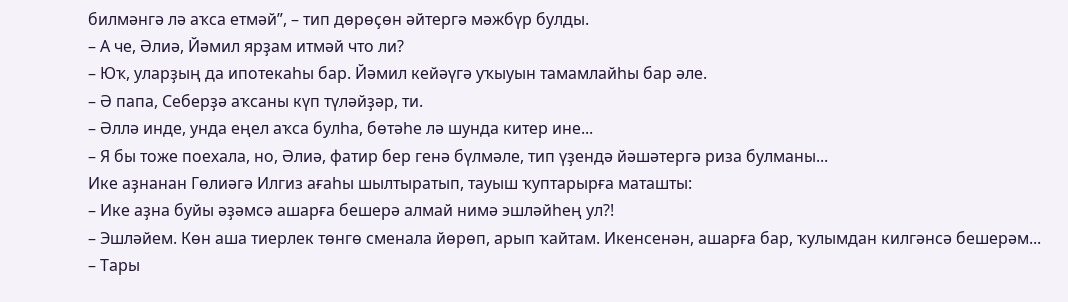билмәнгә лә аҡса етмәй”, – тип дөрөҫөн әйтергә мәжбүр булды.
– А че, Әлиә, Йәмил ярҙам итмәй что ли?
– Юҡ, уларҙың да ипотекаһы бар. Йәмил кейәүгә уҡыуын тамамлайһы бар әле.
– Ә папа, Себерҙә аҡсаны күп түләйҙәр, ти.
– Әллә инде, унда еңел аҡса булһа, бөтәһе лә шунда китер ине...
– Я бы тоже поехала, но, Әлиә, фатир бер генә бүлмәле, тип үҙендә йәшәтергә риза булманы...
Ике аҙнанан Гөлиәгә Илгиз ағаһы шылтыратып, тауыш ҡуптарырға маташты:
– Ике аҙна буйы әҙәмсә ашарға бешерә алмай нимә эшләйһең ул?!
– Эшләйем. Көн аша тиерлек төнгө сменала йөрөп, арып ҡайтам. Икенсенән, ашарға бар, ҡулымдан килгәнсә бешерәм...
– Тары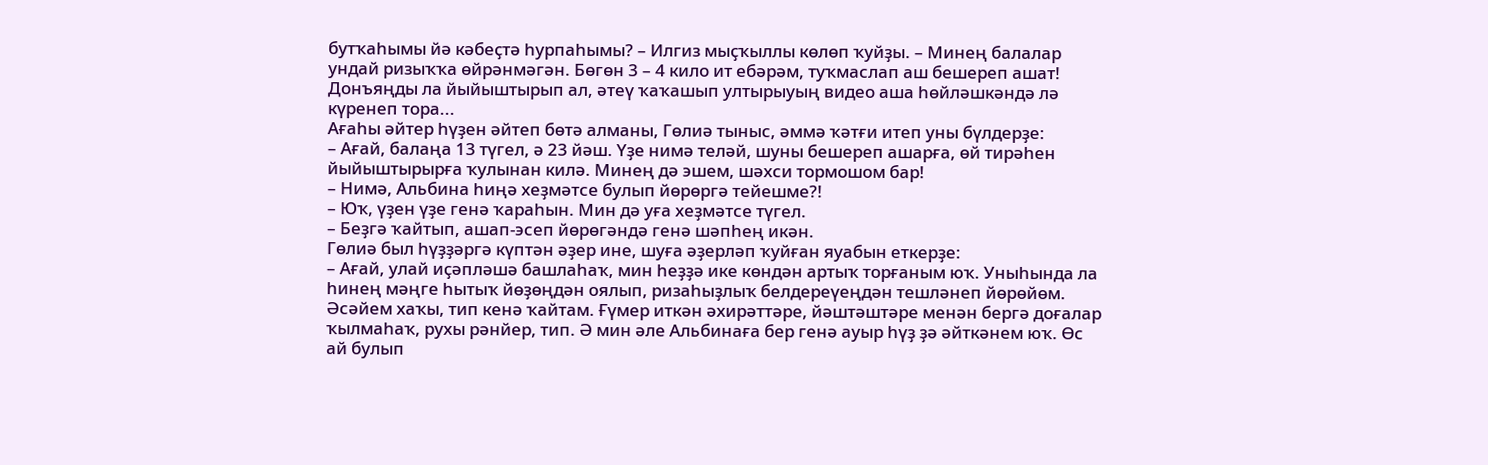бутҡаһымы йә кәбеҫтә һурпаһымы? – Илгиз мыҫҡыллы көлөп ҡуйҙы. – Минең балалар ундай ризыҡҡа өйрәнмәгән. Бөгөн 3 – 4 кило ит ебәрәм, туҡмаслап аш бешереп ашат! Донъяңды ла йыйыштырып ал, әтеү ҡаҡашып ултырыуың видео аша һөйләшкәндә лә күренеп тора...
Ағаһы әйтер һүҙен әйтеп бөтә алманы, Гөлиә тыныс, әммә ҡәтғи итеп уны бүлдерҙе:
– Ағай, балаңа 13 түгел, ә 23 йәш. Үҙе нимә теләй, шуны бешереп ашарға, өй тирәһен йыйыштырырға ҡулынан килә. Минең дә эшем, шәхси тормошом бар!
– Нимә, Альбина һиңә хеҙмәтсе булып йөрөргә тейешме?!
– Юҡ, үҙен үҙе генә ҡараһын. Мин дә уға хеҙмәтсе түгел.
– Беҙгә ҡайтып, ашап-эсеп йөрөгәндә генә шәпһең икән.
Гөлиә был һүҙҙәргә күптән әҙер ине, шуға әҙерләп ҡуйған яуабын еткерҙе:
– Ағай, улай иҫәпләшә башлаһаҡ, мин һеҙҙә ике көндән артыҡ торғаным юҡ. Уныһында ла һинең мәңге һытыҡ йөҙөңдән оялып, ризаһыҙлыҡ белдереүеңдән тешләнеп йөрөйөм. Әсәйем хаҡы, тип кенә ҡайтам. Ғүмер иткән әхирәттәре, йәштәштәре менән бергә доғалар ҡылмаһаҡ, рухы рәнйер, тип. Ә мин әле Альбинаға бер генә ауыр һүҙ ҙә әйткәнем юҡ. Өс ай булып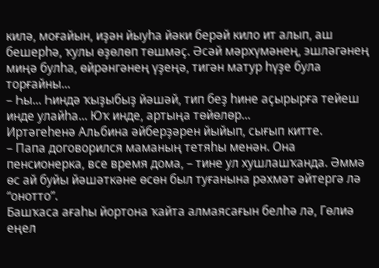килә, моғайын, иҙән йыуһа йәки берәй кило ит алып, аш бешерһә, ҡулы өҙөлөп төшмәҫ. Әсәй мәрхүмәнең, эшләгәнең миңә булһа, өйрәнгәнең үҙеңә, тигән матур һүҙе була торғайны...
– Һы... Һиндә ҡыҙыбыҙ йәшәй, тип беҙ һине аҫырырға тейеш инде улайһа... Юҡ инде, артыңа төйөлөр...
Иртәгеһенә Альбина әйберҙәрен йыйып, сығып китте.
– Папа договорился маманың тетяһы менән. Она пенсионерка, все время дома, – тине ул хушлашҡанда. Әммә өс ай буйы йәшәткәне өсөн был туғанына рәхмәт әйтергә лә “онотто”.
Башҡаса ағаһы йортона ҡайта алмаясағын белһә лә, Гөлиә еңел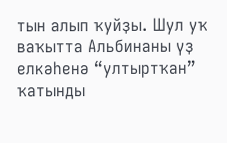тын алып ҡуйҙы. Шул уҡ ваҡытта Альбинаны үҙ елкәһенә “ултыртҡан” ҡатынды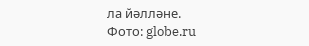ла йәлләне.
Фото: globe.ru